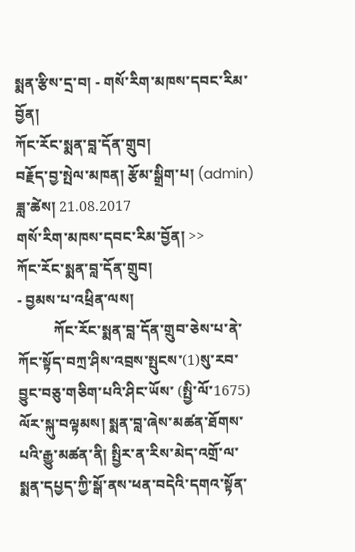སྨན་རྩིས་དྲ་བ། - གསོ་རིག་མཁས་དབང་རིམ་བྱོན།
ཀོང་རོང་སྨན་བླ་དོན་གྲུབ།
བརྗོད་བྱ་སྤེལ་མཁན། རྩོམ་སྒྲིག་པ། (admin) ཟླ་ཚེས། 21.08.2017
གསོ་རིག་མཁས་དབང་རིམ་བྱོན། >>
ཀོང་རོང་སྨན་བླ་དོན་གྲུབ།
- བྱམས་པ་འཕྲིན་ལས།
          ཀོང་རོང་སྨན་བླ་དོན་གྲུབ་ཅེས་པ་ནེ་ཀོང་སྟོད་བཀྲ་ཤིས་འབྲས་སྤུངས་(1)སུ་རབ་བྱུང་བཅུ་གཅིག་པའི་ཤིང་ཡོས་ (སྤྱི་ལོ་1675) ལོར་སྐུ་བལྟམས། སྨན་བླ་ཞེས་མཚན་ཐོགས་པའི་རྒྱུ་མཚན་ནི། སྤྱིར་ན་རིས་མེད་འགྲོ་ལ་སྨན་དཔྱད་ཀྱི་སྒོ་ནས་ཕན་བདེའི་དགའ་སྟོན་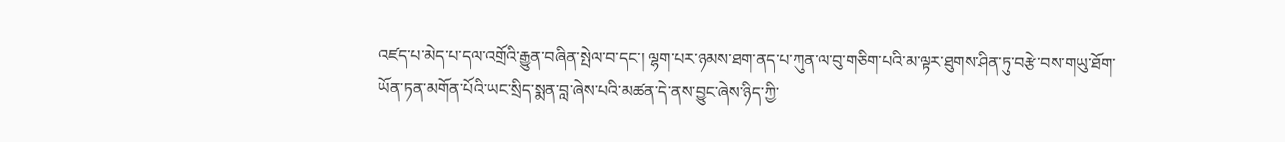འཛད་པ་མེད་པ་དལ་འགྲོའི་རྒྱུན་བཞིན་སྤེལ་བ་དང་། ལྷག་པར་ཉམས་ཐག་ནད་པ་ཀུན་ལ་བུ་གཅིག་པའི་མ་ལྟར་ཐུགས་ཤིན་ཏུ་བརྩེ་བས་གཡུ་ཐོག་ཡོན་ཏན་མགོན་པོའི་ཡང་སྲིད་སྨན་བླ་ཞེས་པའི་མཚན་དེ་ནས་བྱུང་ཞེས་ཉིད་ཀྱི་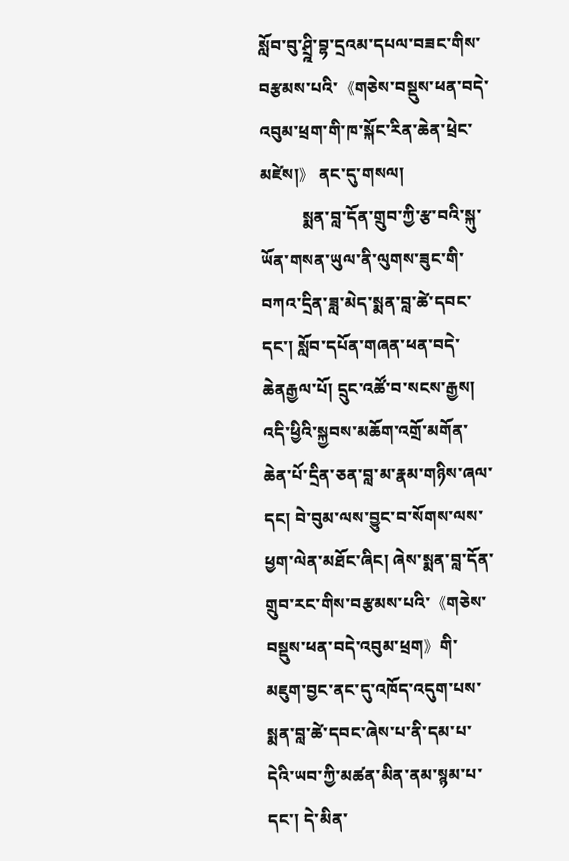སློབ་བུ་ཤྲྰི་བྷ་དྲའམ་དཔལ་བཟང་གིས་བརྩམས་པའི་《གཅེས་བསྡུས་ཕན་བདེ་འབུམ་ཕྲག་གི་ཁ་སྐོང་རིན་ཆེན་ཕྲེང་མཛེས།》 ནང་དུ་གསལ།
          སྨན་བླ་དོན་གྲུབ་ཀྱི་རྩ་བའི་སྐུ་ཡོན་གསན་ཡུལ་ནི་ལུགས་ཟུང་གི་བཀའ་དྲིན་ཟླ་མེད་སྨན་བླ་ཚེ་དབང་དང་། སློབ་དཔོན་གཞན་ཕན་བདེ་ཆེནརྒྱལ་པོ། དྲུང་འཚོ་བ་སངས་རྒྱས། འདི་ཕྱིའི་སྐྱབས་མཆོག་འགྲོ་མགོན་ཆེན་པོ་དྲིན་ཅན་བླ་མ་རྣམ་གཉིས་ཞལ་དང། བེ་བུམ་ལས་བྱུང་བ་སོགས་ལས་ཕྱག་ལེན་མཐོང་ཞིང། ཞེས་སྨན་བླ་དོན་གྲུབ་རང་གིས་བརྩམས་པའི་《གཅེས་བསྡུས་ཕན་བདེ་འབུམ་ཕྲག》གི་མཇུག་བྱང་ནང་དུ་འཁོད་འདུག་པས་སྨན་བླ་ཚེ་དབང་ཞེས་པ་ནི་དམ་པ་དེའི་ཡབ་ཀྱི་མཚན་མིན་ནམ་སྙམ་པ་དང་། དེ་མིན་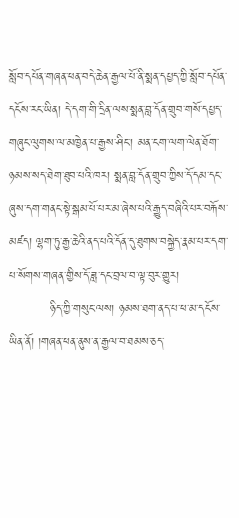སློབ་དཔོན་གཞན་ཕན་བདེ་ཆེན་རྒྱལ་པོ་ནི་སྨན་དཔྱད་ཀྱི་སློབ་དཔོན་དངོས་རང་ཡིན། དེ་དག་གི་དྲིན་ལས་སྨན་བླ་དོན་གྲུབ་གསོ་དཔྱད་གཞུང་ལུགས་ལ་མཁྱེན་པ་རྒྱས་ཤིང་། མན་ངག་ལག་ལེན་ཐོག་ཉམས་སད་ཐེག་ཐུབ་པའི་ཁར། སྨན་བླ་དོན་གྲུབ་ཀྱིས་དོ་དམ་དང་ཞུས་དག་གནང་སྟེ་སྒམ་པོ་པར་མ་ཞེས་པའི་རྒྱུད་བཞིའི་པར་བརྐོས་མཛད། ལྷག་ཏུ་རྒྱ་ཆེའི་ནད་པའི་དོན་དུ་ཐུགས་བསྐྱེད་རྣམ་པར་དག་པ་སོགས་གཞན་གྱིས་དོ་ཟླ་དང་བྲལ་བ་ལྟ་བུར་གྱུར།
          ཉིད་ཀྱི་གསུང་ལས། ཉམས་ཐག་ནད་པ་ཕ་མ་དངོས་ཡིན་ནོ། །གཞན་ཕན་ནུས་ན་རྒྱལ་བ་ཐམས་ཅད་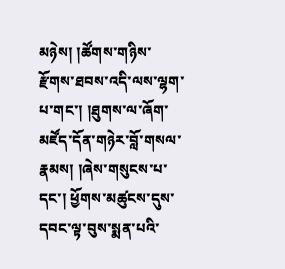མཉེས། །ཚོགས་གཉིས་རྫོགས་ཐབས་འདི་ལས་ལྷག་པ་གང་། །ཐུགས་ལ་ཞོག་མཛོད་དོན་གཉེར་བློ་གསལ་རྣམས། །ཞེས་གསུངས་པ་དང་། ཕྱོགས་མཚུངས་དུས་དབང་ལྟ་བུས་སྨན་པའི་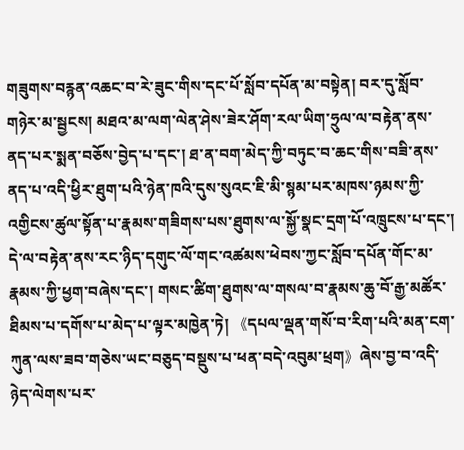གཟུགས་བརྙན་འཆང་བ་རེ་ཟུང་གིས་དང་པོ་སློབ་དཔོན་མ་བསྟེན། བར་དུ་སློབ་གཉེར་མ་སྦྱངས། མཐའ་མ་ལག་ལེན་ཤེས་ཟེར་ཤོག་རལ་ཡིག་ཧྲུལ་ལ་བརྟེན་ནས་ནད་པར་སྨན་བཅོས་བྱེད་པ་དང་། ཐ་ན་བག་མེད་ཀྱི་བཏུང་བ་ཆང་གིས་བཟི་ནས་ནད་པ་འདི་ཕྱིར་ཐུག་པའི་ཉེན་ཁའི་དུས་སུའང་ཇི་མི་སྙམ་པར་མཁས་ཉམས་ཀྱི་འགྱིངས་ཚུལ་སྟོན་པ་རྣམས་གཟིགས་པས་ཐུགས་ལ་སྐྱོ་སྣང་དྲག་པོ་འཁྲུངས་པ་དང་། དེ་ལ་བརྟེན་ནས་རང་ཉིད་དགུང་ལོ་གང་འཚམས་ཕེབས་ཀྱང་སློབ་དཔོན་གོང་མ་རྣམས་ཀྱི་ཕྱག་བཞེས་དང་། གསང་ཚིག་ཐུགས་ལ་གསལ་བ་རྣམས་ཆུ་བོ་རྒྱ་མཚོར་ཐིམས་པ་དགོས་པ་མེད་པ་ལྟར་མཁྱེན་ཏེ། 《དཔལ་ལྡན་གསོ་བ་རིག་པའི་མན་ངག་ཀུན་ལས་ཟབ་གཅེས་ཡང་བཅུད་བསྡུས་པ་ཕན་བདེ་འབུམ་ཕྲག》ཞེས་བྱ་བ་འདི་ཉེད་ལེགས་པར་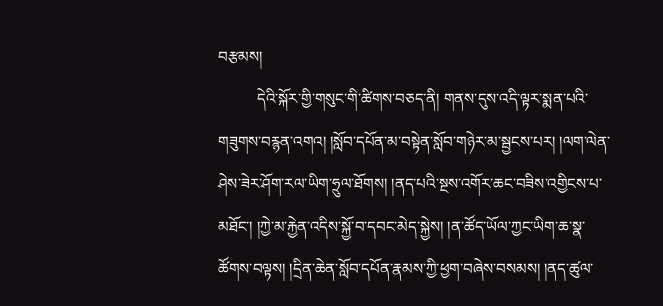བརྩམས།
          དེའི་སྐོར་གྱི་གསུང་གི་ཚིགས་བཅད་ནི། གནས་དུས་འདི་ལྟར་སྨན་པའི་གཟུགས་བརྙན་འགའ། །སློབ་དཔོན་མ་བསྟེན་སློབ་གཉེར་མ་སྦྱངས་པར། །ལག་ལེན་ཤེས་ཟེར་ཤོག་རལ་ཡིག་ཧྲུལ་ཐོགས། །ནད་པའི་སྔས་འགོར་ཆང་བཟིས་འགྱིངས་པ་མཐོང་། །ཀྱེ་མ་རྐྱེན་འདིས་སྐྱོ་བ་དབང་མེད་སྐྱེས། །ན་ཚོད་ཡོལ་ཀྱང་ཡིག་ཆ་སྣ་ཚོགས་བལྟས། །དྲིན་ཆེན་སློབ་དཔོན་རྣམས་ཀྱི་ཕྱག་བཞེས་བསམས། །ནད་ཚུལ་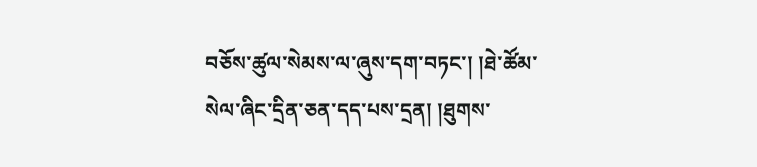བཅོས་ཚུལ་སེམས་ལ་ཞུས་དག་བཏང་། །ཐེ་ཚོམ་སེལ་ཞིང་དྲིན་ཅན་དད་པས་དྲན། །ཐུགས་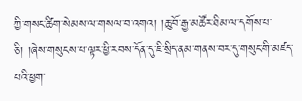ཀྱི་གསང་ཚིག་སེམས་ལ་གསལ་བ་འགའ། །ཆུ་བོ་རྒྱ་མཚོར་ཐིམ་ལ་དགོས་པ་ཅི། །ཞེས་གསུངས་པ་ལྟར་ཕྱི་རབས་དོན་དུ་ཇི་སྲིད་ནམ་གནས་བར་དུ་གསུང་གི་མཛད་པའི་ཕྱག་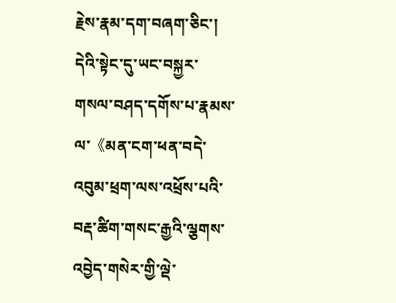རྗེས་རྣམ་དག་བཞག་ཅིང་། དེའི་སྟེང་དུ་ཡང་བསྐྱར་གསལ་བཤད་དགོས་པ་རྣམས་ལ་《མན་ངག་ཕན་བདེ་འབུམ་ཕྲག་ལས་འཕྲོས་པའི་བརྡ་ཚིག་གསང་རྒྱའི་ལྕགས་འབྱེད་གསེར་གྱི་ལྡེ་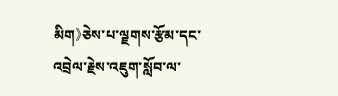མིག》ཅེས་པ་ལྗགས་རྩོམ་དང་འབྲེལ་རྗེས་འཇུག་སློབ་ལ་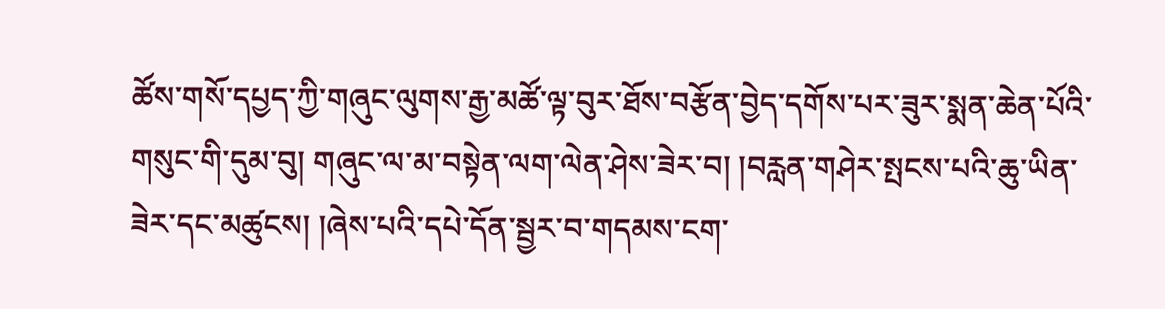ཚོས་གསོ་དཔྱད་ཀྱི་གཞུང་ལུགས་རྒྱ་མཚོ་ལྟ་བུར་ཐོས་བརྩོན་བྱེད་དགོས་པར་ཟུར་སྨན་ཆེན་པོའི་གསུང་གི་དུམ་བུ། གཞུང་ལ་མ་བསྟེན་ལག་ལེན་ཤེས་ཟེར་བ། །བརླན་གཤེར་སྤངས་པའི་ཆུ་ཡིན་ཟེར་དང་མཚུངས། །ཞེས་པའི་དཔེ་དོན་སྦྱར་བ་གདམས་ངག་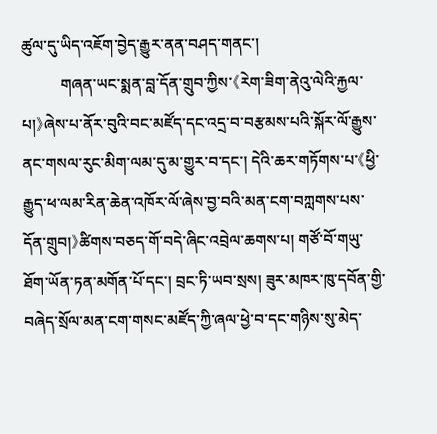ཚུལ་དུ་ཡིད་འཇོག་བྱེད་རྒྱུར་ནན་བཤད་གནང་།
          གཞན་ཡང་སྨན་བླ་དོན་གྲུབ་ཀྱིས་《རེག་ཟིག་ནེའུ་ལེའི་རྐྱལ་པ།》ཞེས་པ་ནོར་བུའི་བང་མཛོད་དང་འདྲ་བ་བརྩམས་པའི་སྐོར་ལོ་རྒྱུས་ནང་གསལ་རུང་མིག་ལམ་དུ་མ་གྱུར་བ་དང་། དེའི་ཆར་གཏོགས་པ་《ཕྱི་རྒྱུད་ཕ་ལམ་རིན་ཆེན་འཁོར་ལོ་ཞེས་བྱ་བའི་མན་ངག་བཀླགས་པས་དོན་གྲུབ།》ཚིགས་བཅད་གོ་བདེ་ཞིང་འབྲེལ་ཆགས་པ། གཙོ་བོ་གཡུ་ཐོག་ཡོན་ཏན་མགོན་པོ་དང་། བྲང་ཏི་ཡབ་སྲས། ཟུར་མཁར་ཁུ་དབོན་གྱི་བཞེད་སྲོལ་མན་ངག་གསང་མཛོད་ཀྱི་ཞལ་ཕྱེ་བ་དང་གཉིས་སུ་མེད་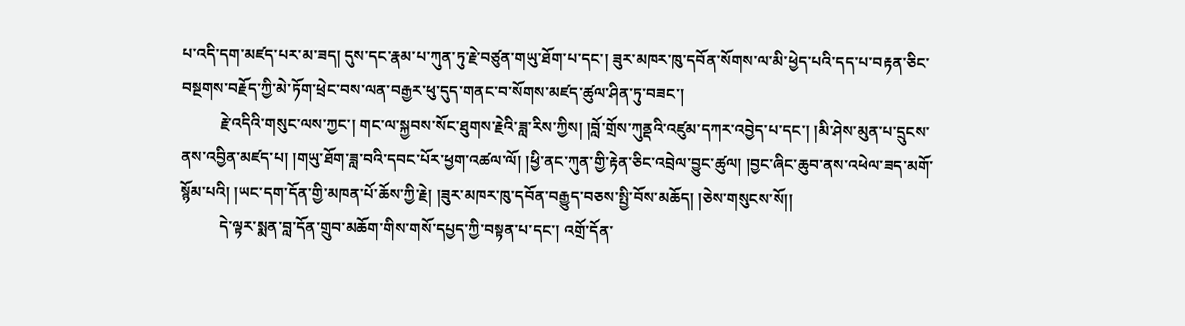པ་འདི་དག་མཛད་པར་མ་ཟད། དུས་དང་རྣམ་པ་ཀུན་ཏུ་རྗེ་བཙུན་གཡུ་ཐོག་པ་དང་། ཟུར་མཁར་ཁུ་དབོན་སོགས་ལ་མི་ཕྱེད་པའི་དད་པ་བརྟན་ཅིང་བསྔགས་བརྗོད་ཀྱི་མེ་ཏོག་ཕྲེང་བས་ལན་བརྒྱར་ཕུ་དུད་གནང་བ་སོགས་མཛད་ཚུལ་ཤིན་ཏུ་བཟང་།
          རྗེ་འདིའི་གསུང་ལས་ཀྱང་། གང་ལ་སྐྱབས་སོང་ཐུགས་རྗེའི་ཟླ་རིས་ཀྱིས། །བློ་གྲོས་ཀུནྡའི་འཛུམ་དཀར་འབྱེད་པ་དང་། །མི་ཤེས་མུན་པ་དྲུངས་ནས་འབྱིན་མཛད་པ། །གཡུ་ཐོག་ཟླ་བའི་དབང་པོར་ཕྱག་འཚལ་ལོ། །ཕྱི་ནང་ཀུན་གྱི་རྟེན་ཅིང་འབྲེལ་བྱུང་ཚུལ། །བྱང་ཞིང་ཆུབ་ནས་འཕེལ་ཟད་མགོ་སྙོམ་པའི། །ཡང་དག་དོན་གྱི་མཁན་པོ་ཆོས་ཀྱི་རྗེ། །ཟུར་མཁར་ཁུ་དབོན་བརྒྱུད་བཅས་སྤྱི་བོས་མཆོད། །ཅེས་གསུངས་སོ།།
          དེ་ལྟར་སྨན་བླ་དོན་གྲུབ་མཆོག་གིས་གསོ་དཔྱད་ཀྱི་བསྟན་པ་དང་། འགྲོ་དོན་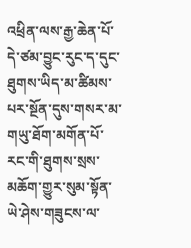འཕྲིན་ལས་རྒྱ་ཆེན་པོ་དེ་ཙམ་བྱུང་རུང་ད་དུང་ཐུགས་ཡིད་མ་ཚིམས་པར་སྔོན་དུས་གསར་མ་གཡུ་ཐོག་མགོན་པོ་རང་གི་ཐུགས་སྲས་མཆོག་གྱུར་སུམ་སྟོན་ཡེ་ཤེས་གཟུངས་ལ་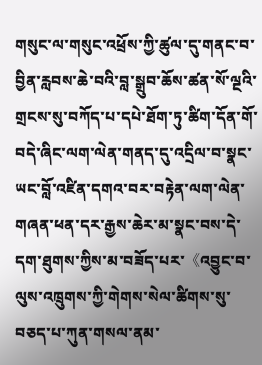གསུང་ལ་གསུང་འཕྲོས་ཀྱི་ཚུལ་དུ་གནང་བ་བྱིན་རླབས་ཆེ་བའི་བླ་སྒྲུབ་ཆོས་ཚན་སོ་ལྔའི་གྲངས་སུ་བཀོད་པ་དཔེ་ཐོག་ཏུ་ཚིག་དོན་གོ་བདེ་ཞིང་ལག་ལེན་གནད་དུ་འདྲིལ་བ་སྣང་ཡང་བློ་འཛིན་དགའ་བར་བརྟེན་ལག་ལེན་གཞན་ཕན་དར་རྒྱས་ཆེར་མ་སྣང་བས་དེ་དག་ཐུགས་ཀྱིས་མ་བཟོད་པར་《འབྱུང་བ་ལུས་འཁྲུགས་ཀྱི་གེགས་སེལ་ཚིགས་སུ་བཅད་པ་ཀུན་གསལ་ནམ་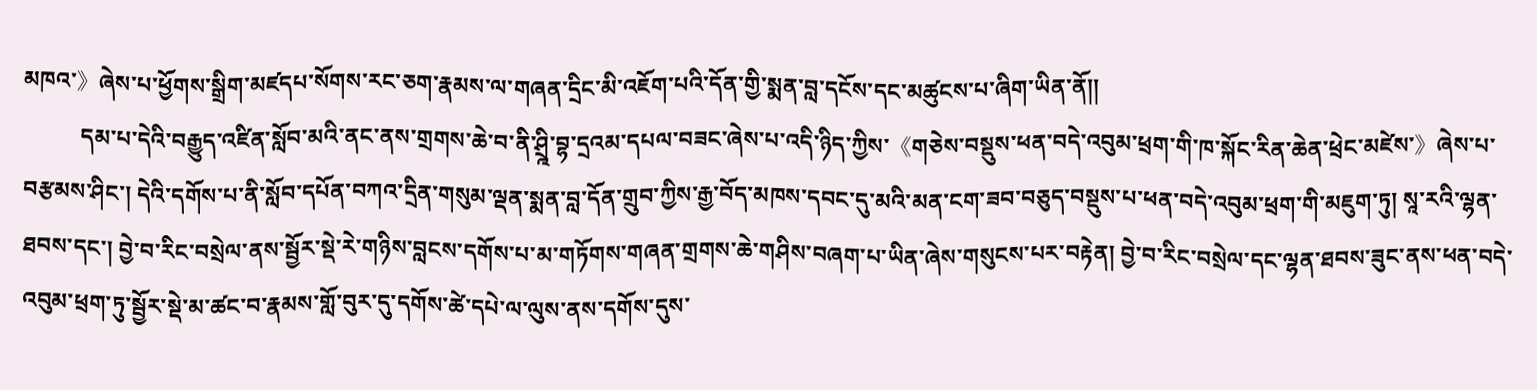མཁའ་》ཞེས་པ་ཕྱོགས་སྒྲིག་མཛདཔ་སོགས་རང་ཅག་རྣམས་ལ་གཞན་དྲིང་མི་འཇོག་པའི་དོན་གྱི་སྨན་བླ་དངོས་དང་མཚུངས་པ་ཞིག་ཡིན་ནོ།།
          དམ་པ་དེའི་བརྒྱུད་འཛིན་སློབ་མའི་ནང་ནས་གྲགས་ཆེ་བ་ནི་ཤྲྰི་བྷ་དྲའམ་དཔལ་བཟང་ཞེས་པ་འདི་ཉིད་ཀྱིས་《གཅེས་བསྡུས་ཕན་བདེ་འབུམ་ཕྲག་གི་ཁ་སྐོང་རིན་ཆེན་ཕྲེང་མཛེས་》ཞེས་པ་བརྩམས་ཤིང་། དེའི་དགོས་པ་ནི་སློབ་དཔོན་བཀའ་དྲིན་གསུམ་ལྡན་སྨན་བླ་དོན་གྲུབ་ཀྱིས་རྒྱ་བོད་མཁས་དབང་དུ་མའི་མན་ངག་ཟབ་བཅུད་བསྡུས་པ་ཕན་བདེ་འབུམ་ཕྲག་གི་མཇུག་ཏུ། སཱ་རའི་ལྷན་ཐབས་དང་། བྱེ་བ་རིང་བསྲེལ་ནས་སྦྱོར་སྡེ་རེ་གཉིས་བླངས་དགོས་པ་མ་གཏོགས་གཞན་གྲགས་ཆེ་གཤིས་བཞག་པ་ཡིན་ཞེས་གསུངས་པར་བརྟེན། བྱེ་བ་རིང་བསྲེལ་དང་ལྷན་ཐབས་ཟུང་ནས་ཕན་བདེ་འབུམ་ཕྲག་ཏུ་སྦྱོར་སྡེ་མ་ཚང་བ་རྣམས་གློ་བུར་དུ་དགོས་ཚེ་དཔེ་ལ་ལུས་ནས་དགོས་དུས་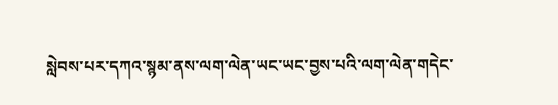སླེབས་པར་དཀའ་སྙམ་ནས་ལག་ལེན་ཡང་ཡང་བྱས་པའི་ལག་ལེན་གདེང་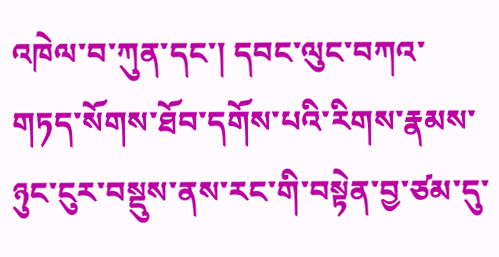འཁེལ་བ་ཀུན་དང་། དབང་ལུང་བཀའ་གཏད་སོགས་ཐོབ་དགོས་པའི་རིགས་རྣམས་ཉུང་ངུར་བསྡུས་ནས་རང་གི་བསྟེན་བྱ་ཙམ་དུ་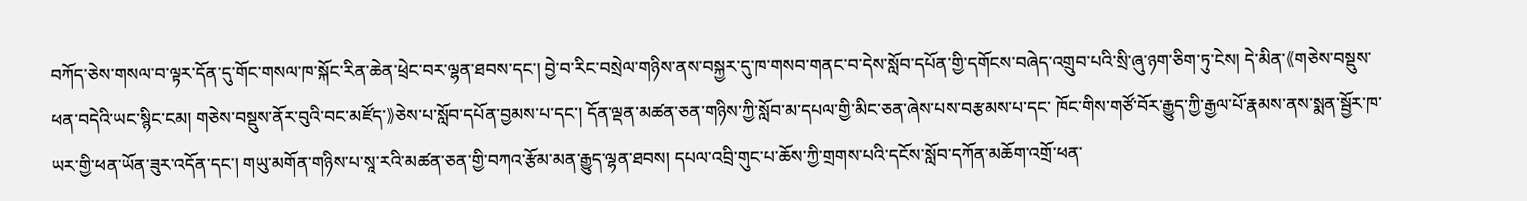བཀོད་ཅེས་གསལ་བ་ལྟར་དོན་དུ་གོང་གསལ་ཁ་སྐོང་རིན་ཆེན་ཕྲེང་བར་ལྷན་ཐབས་དང་། བྱེ་བ་རིང་བསྲེལ་གཉིས་ནས་བསྐྱར་དུ་ཁ་གསབ་གནང་བ་དེས་སློབ་དཔོན་གྱི་དགོངས་བཞེད་འགྲུབ་པའི་སྲི་ཞུ་ཉག་ཅིག་ཏུ་ངེས། དེ་མིན་《གཅེས་བསྡུས་ཕན་བདེའི་ཡང་སྙིང་ངམ། གཅེས་བསྡུས་ནོར་བུའི་བང་མཛོད་》ཅེས་པ་སློབ་དཔོན་བྱམས་པ་དང་། དོན་ལྡན་མཚན་ཅན་གཉིས་ཀྱི་སློབ་མ་དཔལ་གྱི་མིང་ཅན་ཞེས་པས་བརྩམས་པ་དང་ ཁོང་གིས་གཙོ་བོར་རྒྱུད་ཀྱི་རྒྱལ་པོ་རྣམས་ནས་སྨན་སྦྱོར་ཁ་ཡར་གྱི་ཕན་ཡོན་ཟུར་འདོན་དང་། གཡུ་མགོན་གཉིས་པ་སཱ་རའི་མཚན་ཅན་གྱི་བཀའ་རྩོམ་མན་རྒྱུད་ལྷན་ཐབས། དཔལ་འབྲི་གུང་པ་ཆོས་ཀྱི་གྲགས་པའི་དངོས་སློབ་དཀོན་མཆོག་འགྲོ་ཕན་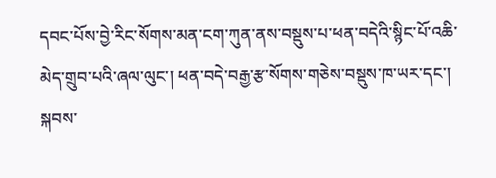དབང་པོས་བྱེ་རིང་སོགས་མན་ངག་ཀུན་ནས་བསྡུས་པ་ཕན་བདེའི་སྙིང་པོ་འཆི་མེད་གྲུབ་པའི་ཞལ་ལུང་། ཕན་བདེ་བརྒྱ་རྩ་སོགས་གཅེས་བསྡུས་ཁ་ཡར་དང་། སྐབས་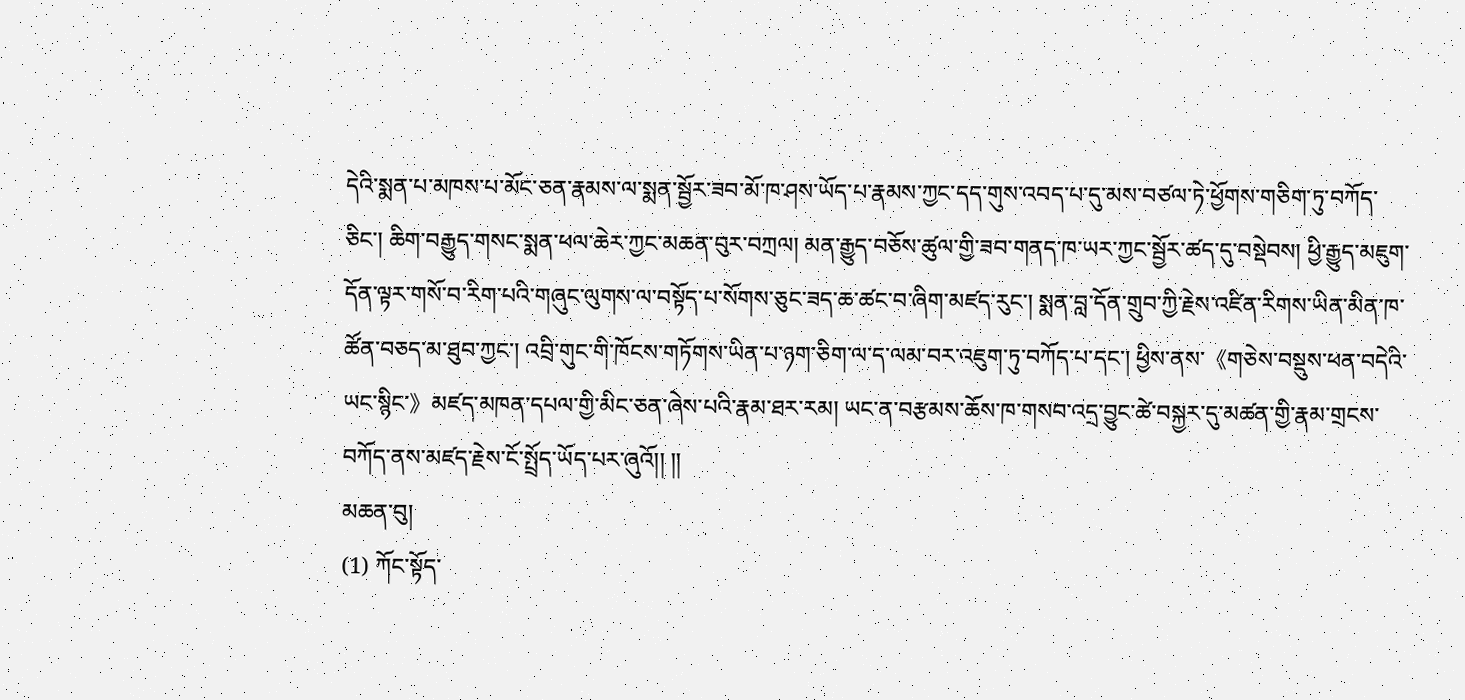དེའི་སྨན་པ་མཁས་པ་མོང་ཅན་རྣམས་ལ་སྨན་སྦྱོར་ཟབ་མོ་ཁ་ཤས་ཡོད་པ་རྣམས་ཀྱང་དད་གུས་འབད་པ་དུ་མས་བཙལ་ཏེ་ཕྱོགས་གཅིག་ཏུ་བཀོད་ཅིང་། ཆིག་བརྒྱུད་གསང་སྨན་ཕལ་ཆེར་ཀྱང་མཆན་བུར་བཀྲལ། མན་རྒྱུད་བཅོས་ཚུལ་གྱི་ཟབ་གནད་ཁ་ཡར་ཀྱང་སྦྱོར་ཚད་དུ་བསྡེབས། ཕྱི་རྒྱུད་མཇུག་དོན་ལྟར་གསོ་བ་རིག་པའི་གཞུང་ལུགས་ལ་བསྟོད་པ་སོགས་ཅུང་ཟད་ཆ་ཚང་བ་ཞིག་མཛད་རུང་། སྨན་བླ་དོན་གྲུབ་ཀྱི་རྗེས་འཛིན་རིགས་ཡིན་མིན་ཁ་ཚོན་བཅད་མ་ཐུབ་ཀྱང་། འབྲི་གུང་གི་ཁོངས་གཏོགས་ཡིན་པ་ཉག་ཅིག་ལ་ད་ལམ་བར་འཇུག་ཏུ་བཀོད་པ་དང་། ཕྱིས་ནས་《གཅེས་བསྡུས་ཕན་བདེའི་ཡང་སྙིང་》མཛད་མཁན་དཔལ་གྱི་མིང་ཅན་ཞེས་པའི་རྣམ་ཐར་རམ། ཡང་ན་བརྩམས་ཆོས་ཁ་གསབ་འདྲ་བྱུང་ཚེ་བསྐྱར་དུ་མཚན་གྱི་རྣམ་གྲངས་བཀོད་ནས་མཛད་རྗེས་ངོ་སྤྲོད་ཡོད་པར་ཞུའོ།། །།
མཆན་བུ།
(1) ཀོང་སྟོད་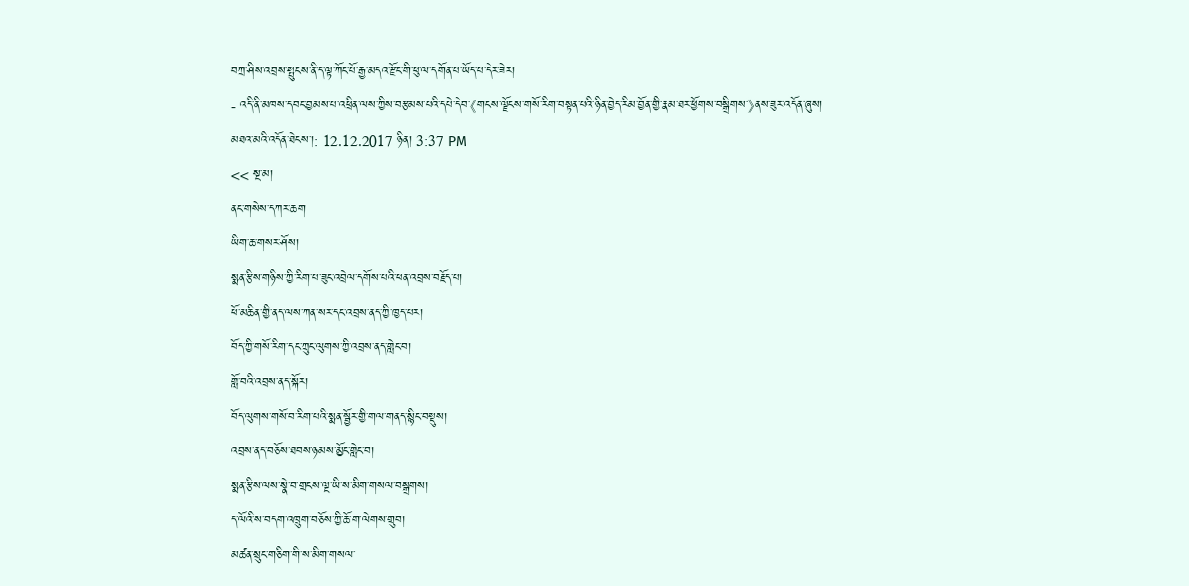བཀྲ་ཤིས་འབྲས་སྤུངས་ནི་ད་ལྟ་ཀོང་པོ་རྒྱ་མདའ་རྫོང་གི་ཕུ་ལ་དགོན་པ་ཡོད་པ་དེར་ཟེར།
- འདི་ནི་མཁས་དབང་བྱམས་པ་འཕྲིན་ལས་ཀྱིས་བརྩམས་པའི་དཔེ་དེབ་《གངས་ལྗོངས་གསོ་རིག་བསྟན་པའི་ཉིན་བྱེད་རིམ་བྱོན་གྱི་རྣམ་ཐར་ཕྱོགས་བསྒྲིགས་》ནས་ཟུར་འདོན་ཞུས།
མཐའ་མའི་འདོན་ཐེངས་།: 12.12.2017 ཉིན། 3:37 PM
<< སྔ་མ།
ནང་གསེས་དཀར་ཆག
ཡིག་ཆ་གསར་ཤོས།
སྨན་རྩིས་གཉིས་ཀྱི་རིག་པ་ཟུང་འབྲེལ་དགོས་པའི་ཕན་འབྲས་བརྗོད་པ།
ཕོ་མཆིན་གྱི་ནད་ལས་ཀན་སར་དང་འབྲས་ནད་ཀྱི་ཁྱད་པར།
བོད་ཀྱི་གསོ་རིག་དང་ཀྲུང་ལུགས་ཀྱི་འབྲས་ནད་གླེང་བ།
གློ་བའི་འབྲས་ནད་སྐོར།
བོད་ལུགས་གསོ་བ་རིག་པའི་སྨན་སྦྱོར་གྱི་གལ་གནད་སྙིང་བསྡུས།
འབྲས་ནད་བཅོས་ཐབས་ཉམས་མྱོང་གླེང་བ།
སྨན་རྩིས་ལས་སྣེ་བ་གྲངས་ལྔ་ཡི་ས་མིག་གསལ་བསྒྲགས།
ད་ལོའི་ས་བདག་འཁྲུག་བཅོས་ཀྱི་ཆོ་ག་ལེགས་གྲུབ།
མཚན་སྲུང་གཅིག་གི་ས་མིག་གསལ་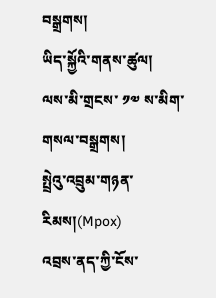བསྒྲགས།
ཡིད་སྐྱོའི་གནས་ཚུལ།
ལས་མི་གྲངས་ ༡༧ ས་མིག་གསལ་བསྒྲགས།
སྤྲེའུ་འབྲུམ་གཉན་རིམས།(Mpox)
འབྲས་ནད་ཀྱི་ངོས་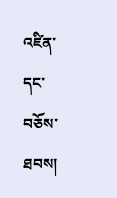འཛིན་དང་བཅོས་ཐབས།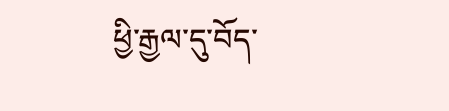ཕྱི་རྒྱལ་དུ་བོད་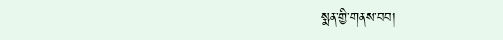སྨན་གྱི་གནས་བབ།